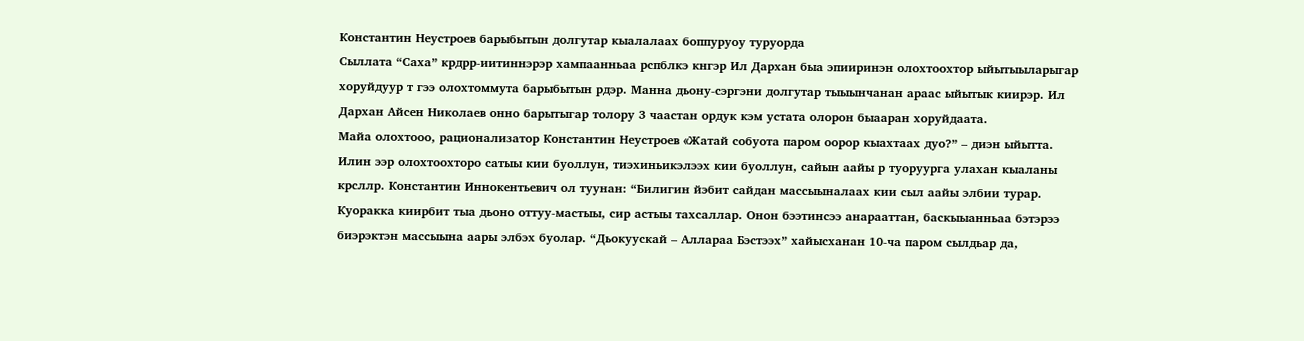Константин Неустроев барыбытын долгутар кыалалаах боппуруоу туруорда
Сыллата “Саха” крдрр-иитиннэрэр хампаанньаа рспблкэ кнгэр Ил Дархан быа эпииринэн олохтоохтор ыйытыыларыгар хоруйдуур т гээ олохтоммута барыбытын рдэр. Манна дьону-сэргэни долгутар тыыынчанан араас ыйытык киирэр. Ил Дархан Айсен Николаев онно барытыгар толору 3 чаастан ордук кэм устата олорон быааран хоруйдаата.
Майа олохтооо, рационализатор Константин Неустроев «Жатай собуота паром оорор кыахтаах дуо?” – диэн ыйытта.
Илин ээр олохтоохторо сатыы кии буоллун, тиэхиньикэлээх кии буоллун, сайын аайы р туоруурга улахан кыаланы крсллр. Константин Иннокентьевич ол туунан: “Билигин йэбит сайдан массыыналаах кии сыл аайы элбии турар. Куоракка киирбит тыа дьоно оттуу-мастыы, сир астыы тахсаллар. Онон бээтинсээ анарааттан, баскыыанньаа бэтэрээ биэрэктэн массыына аары элбэх буолар. “Дьокуускай – Аллараа Бэстээх” хайысханан 10-ча паром сылдьар да,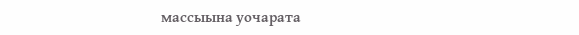массыына уочарата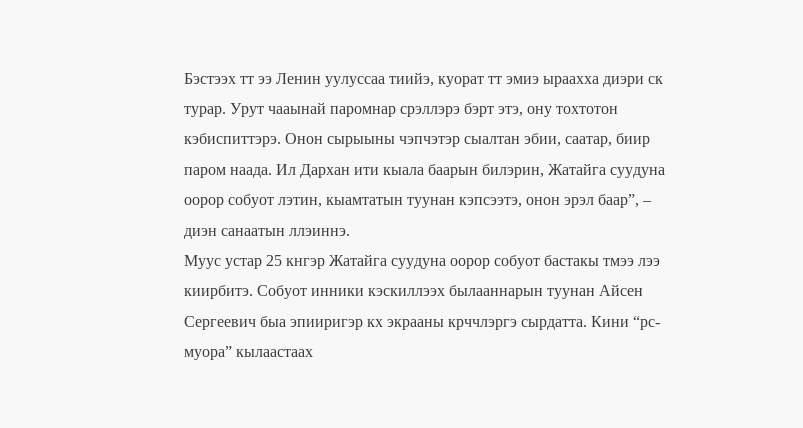Бэстээх тт ээ Ленин уулуссаа тиийэ, куорат тт эмиэ ыраахха диэри ск турар. Урут чааынай паромнар срэллэрэ бэрт этэ, ону тохтотон кэбиспиттэрэ. Онон сырыыны чэпчэтэр сыалтан эбии, саатар, биир паром наада. Ил Дархан ити кыала баарын билэрин, Жатайга суудуна оорор собуот лэтин, кыамтатын туунан кэпсээтэ, онон эрэл баар”, – диэн санаатын ллэиннэ.
Муус устар 25 кнгэр Жатайга суудуна оорор собуот бастакы тмээ лээ киирбитэ. Собуот инники кэскиллээх былааннарын туунан Айсен Сергеевич быа эпииригэр кх экрааны крччлэргэ сырдатта. Кини “рс-муора” кылаастаах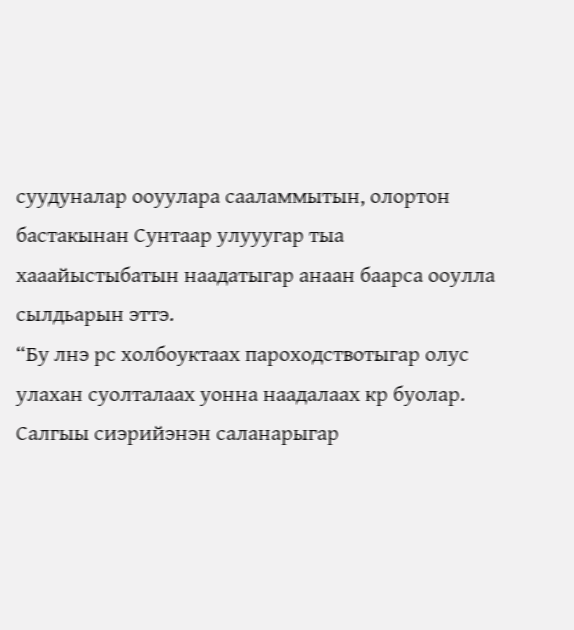суудуналар ооуулара сааламмытын, олортон бастакынан Сунтаар улууугар тыа хааайыстыбатын наадатыгар анаан баарса ооулла сылдьарын эттэ.
“Бу лнэ рс холбоуктаах пароходствотыгар олус улахан суолталаах уонна наадалаах кр буолар. Салгыы сиэрийэнэн саланарыгар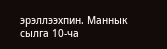эрэллээхпин. Маннык сылга 10-ча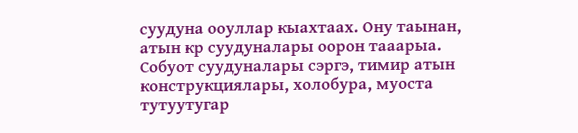суудуна ооуллар кыахтаах. Ону таынан, атын кр суудуналары оорон тааарыа. Собуот суудуналары сэргэ, тимир атын конструкциялары, холобура, муоста тутуутугар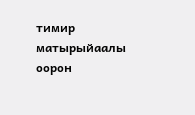тимир матырыйаалы оорон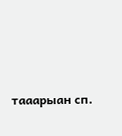тааарыан сп.